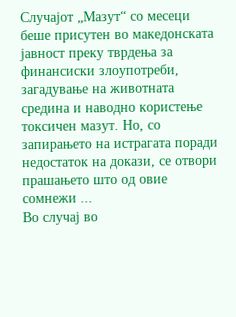Случајот „Мазут“ со месеци беше присутен во македонската јавност преку тврдења за финансиски злоупотреби, загадување на животната средина и наводно користење токсичен мазут. Но, со запирањето на истрагата поради недостаток на докази, се отвори прашањето што од овие сомнежи ...
Во случај во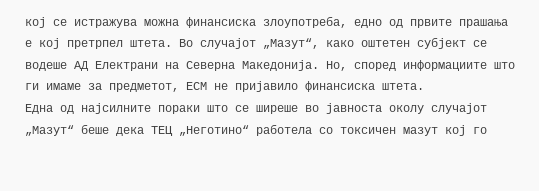кој се истражува можна финансиска злоупотреба, едно од првите прашања е кој претрпел штета. Во случајот „Мазут“, како оштетен субјект се водеше АД Електрани на Северна Македонија. Но, според информациите што ги имаме за предметот, ЕСМ не пријавило финансиска штета.
Една од најсилните пораки што се ширеше во јавноста околу случајот „Мазут“ беше дека ТЕЦ „Неготино“ работела со токсичен мазут кој го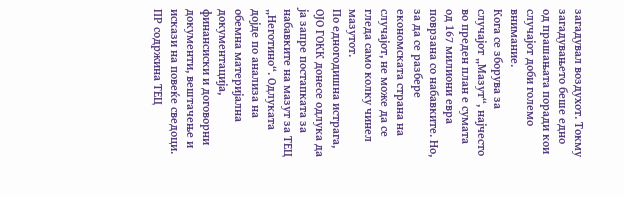загадувал воздухот. Токму загадувањето беше едно од прашањата поради кои случајот доби големо внимание.
Кога се зборува за случајот „Мазут“, најчесто во преден план е сумата од 167 милиони евра поврзана со набавките. Но, за да се разбере економската страна на случајот, не може да се гледа само колку чинел мазутот.
По едногодишна истрага, ОЈО ГОКК донесе одлука да ја запре постапката за набавките на мазут за ТЕЦ „Неготино“. Одлуката дојде по анализа на обемна материјална документација, финансиски и договорни документи, вештачење и искази на повеќе сведоци.
ПР содржина ТЕЦ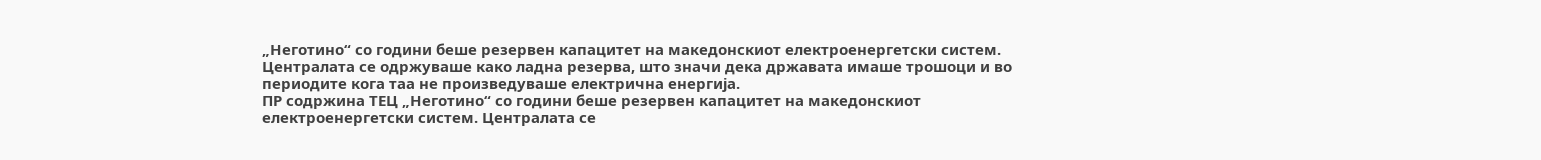„Неготино“ со години беше резервен капацитет на македонскиот електроенергетски систем. Централата се одржуваше како ладна резерва, што значи дека државата имаше трошоци и во периодите кога таа не произведуваше електрична енергија.
ПР содржина ТЕЦ „Неготино“ со години беше резервен капацитет на македонскиот електроенергетски систем. Централата се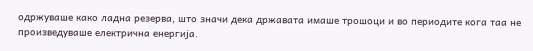одржуваше како ладна резерва, што значи дека државата имаше трошоци и во периодите кога таа не произведуваше електрична енергија.